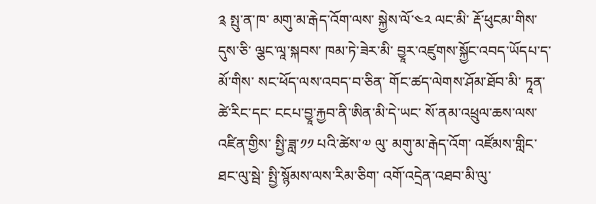༉ སྤུ་ན་ཁ་ མགུ་མ་རྒེད་འོག་ལས་ སྐྱེས་ལོ་༤༢ ལང་མི་ རྡོ་ཕུངམ་གིས་ དུས་ཅི་ ལྕང་ལཱ་སྐབས་ ཁམ་ཏེ་ཟེར་མི་ བྱཱར་འཛུགས་སྐྱོང་འབད་ཡོདཔ་ད་ མོ་གིས་ སང་ཕོད་ལས་འབད་བ་ཅིན་ གོང་ཚད་ལེགས་ཤོམ་ཐོབ་མི་ ཏཱན་ཚེ་རིང་དང་ ངངཔ་བྱཱ་རྐྱབ་ནི་ཨིན་མི་དེ་ཡང་ སོ་ནམ་འཕྲུལ་ཆས་ལས་འཛིན་གྱིས་ སྤྱི་ཟླ་༡༡ པའི་ཚེས་༧ ལུ་ མགུ་མ་རྒེད་འོག་ འཛོམས་གླིང་ཐང་ལུ་སྦེ་ སྤྱི་སྙོམས་ལས་རིམ་ཅིག་ འགོ་འདྲེན་འཐབ་མི་ལུ་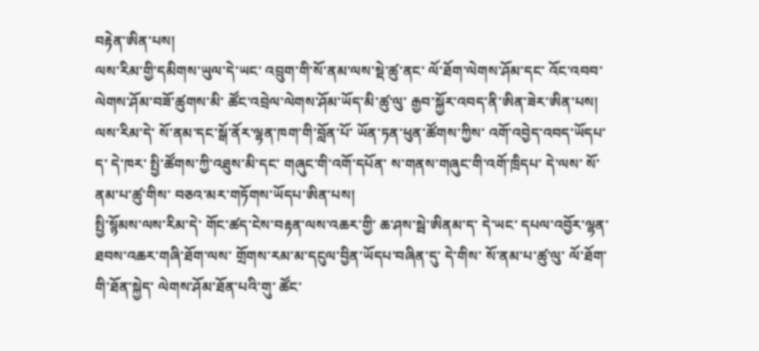བརྟེན་ཨིན་པས།
ལས་རིམ་གྱི་དམིགས་ཡུལ་དེ་ཡང་ འབྲུག་གི་སོ་ནམ་ལས་སྡེ་ཚུ་ནང་ ལོ་ཐོག་ལེགས་ཤོམ་དང་ འོང་འབབ་ལེགས་ཤོམ་བཟོ་ཚུགས་མི་ ཚོང་འབྲེལ་ལེགས་ཤོམ་ཡོད་མི་ཚུ་ལུ་ རྒྱབ་སྐྱོར་འབད་ནི་ཨིན་ཟེར་ཨིན་པས།
ལས་རིམ་དེ་ སོ་ནམ་དང་སྒོ་ནོར་ལྷན་ཁག་གི་བློན་པོ་ ཡོན་ཏན་ཕུན་ཚོགས་ཀྱིས་ འགོ་འབྱེད་འབད་ཡོདཔ་ད་ དེ་ཁར་ སྤྱི་ཚོགས་ཀྱི་འཐུས་མི་དང་ གཞུང་གི་འགོ་དཔོན་ ས་གནས་གཞུང་གི་འགོ་ཁྲིདཔ་ དེ་ལས་ སོ་ནམ་པ་ཚུ་གིས་ བཅའ་མར་གཏོགས་ཡོདཔ་ཨིན་པས།
སྤྱི་སྙོམས་ལས་རིམ་དེ་ གོང་ཚད་ངེས་བརྟན་ལས་འཆར་གྱི་ ཆ་ཤས་སྦེ་ཨིནམ་ད་ དེ་ཡང་ དཔལ་འབྱོར་ལྷན་ཐབས་འཆར་གཞི་ཐོག་ལས་ གྲོགས་རམ་མ་དངུལ་བྱིན་ཡོདཔ་བཞིན་དུ་ དེ་གིས་ སོ་ནམ་པ་ཚུ་ལུ་ ལོ་ཐོག་གི་ཐོན་སྐྱེད་ ལེགས་ཤོམ་ཐོན་པའི་གུ་ ཚོང་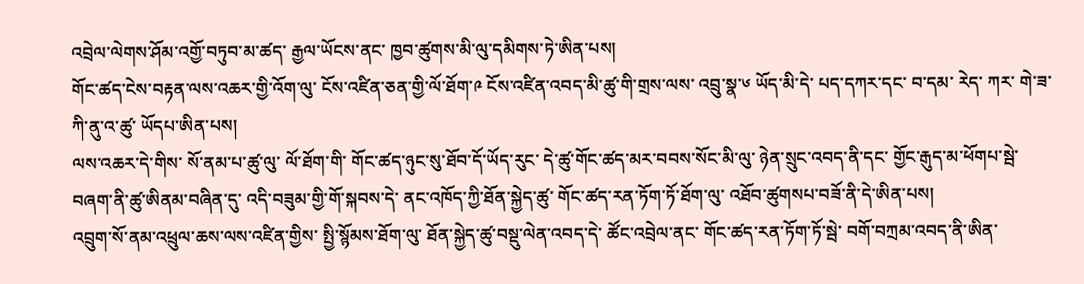འབྲེལ་ལེགས་ཤོམ་འགྱོ་བཏུབ་མ་ཚད་ རྒྱལ་ཡོངས་ནང་ ཁྱབ་ཚུགས་མི་ལུ་དམིགས་ཏེ་ཨིན་པས།
གོང་ཚད་ངེས་བརྟན་ལས་འཆར་གྱི་འོག་ལུ་ ངོས་འཛིན་ཅན་གྱི་ལོ་ཐོག་༩ ངོས་འཛིན་འབད་མི་ཚུ་གི་གྲས་ལས་ འབྲུ་སྣ་༦ ཡོད་མི་དེ་ པད་དཀར་དང་ བ་དམ་ རེད་ ཀར་ གེ་ཟ་ ཀི་ནུ་འ་ཚུ་ ཡོདཔ་ཨིན་པས།
ལས་འཆར་དེ་གིས་ སོ་ནམ་པ་ཚུ་ལུ་ ལོ་ཐོག་གི་ གོང་ཚད་ཉུང་སུ་ཐོབ་དོ་ཡོད་རུང་ དེ་ཚུ་གོང་ཚད་མར་བབས་སོང་མི་ལུ་ ཉེན་སྲུང་འབད་ནི་དང་ གྱོང་རྒུད་མ་ཕོགཔ་སྦེ་ བཞག་ནི་ཚུ་ཨིནམ་བཞིན་དུ་ འདི་བཟུམ་གྱི་གོ་སྐབས་དེ་ ནང་འཁོད་ཀྱི་ཐོན་སྐྱེད་ཚུ་ གོང་ཚད་རན་ཏོག་ཏོ་ཐོག་ལུ་ འཐོབ་ཚུགསཔ་བཟོ་ནི་དེ་ཨིན་པས།
འབྲུག་སོ་ནམ་འཕྲུལ་ཆས་ལས་འཛིན་གྱིས་ སྤྱི་སྙོམས་ཐོག་ལུ་ ཐོན་སྐྱེད་ཚུ་བསྡུ་ལེན་འབད་དེ་ ཚོང་འབྲེལ་ནང་ གོང་ཚད་རན་ཏོག་ཏོ་སྦེ་ བགོ་བཀྲམ་འབད་ནི་ཨིན་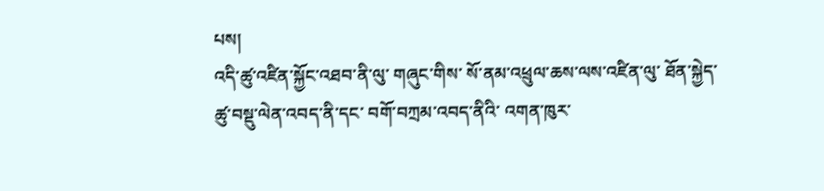པས།
འདི་ཚུ་འཛིན་སྐྱོང་འཐབ་ནི་ལུ་ གཞུང་གིས་ སོ་ནམ་འཕྲུལ་ཆས་ལས་འཛིན་ལུ་ ཐོན་སྐྱེད་ཚུ་བསྡུ་ལེན་འབད་ནི་དང་ བགོ་བཀྲམ་འབད་ནིའི་ འགན་ཁུར་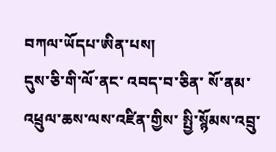བཀལ་ཡོདཔ་ཨིན་པས།
དུས་ཅི་གི་ལོ་ནང་ འབད་བ་ཅིན་ སོ་ནམ་འཕྲུལ་ཆས་ལས་འཛིན་གྱིས་ སྤྱི་སྙོམས་འབྲུ་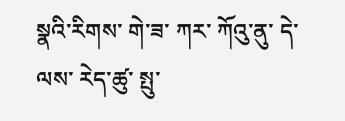སྣའི་རིགས་ གེ་ཟ་ ཀར་ ཀོའུ་ནུ་ དེ་ལས་ རེད་ཚུ་ སྤུ་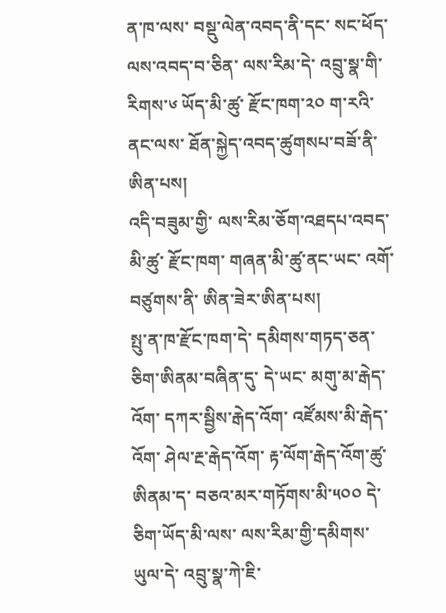ན་ཁ་ལས་ བསྡུ་ལེན་འབད་ནི་དང་ སང་ཕོད་ལས་འབད་བ་ཅིན་ ལས་རིམ་དེ་ འབྲུ་སྣ་གི་རིགས་༦ ཡོད་མི་ཚུ་ རྫོང་ཁག་༢༠ ག་རའི་ནང་ལས་ ཐོན་སྐྱེད་འབད་ཚུགསཔ་བཟོ་ནི་ཨིན་པས།
འདི་བཟུམ་གྱི་ ལས་རིམ་ཅོག་འཐདཔ་འབད་མི་ཚུ་ རྫོང་ཁག་ གཞན་མི་ཚུ་ནང་ཡང་ འགོ་བཙུགས་ནི་ ཨིན་ཟེར་ཨིན་པས།
སྤུ་ན་ཁ་རྫོང་ཁག་དེ་ དམིགས་གཏད་ཅན་ཅིག་ཨིནམ་བཞིན་དུ་ དེ་ཡང་ མགུ་མ་རྒེད་འོག་ དཀར་སྦྱིས་རྒེད་འོག་ འཛོམས་མི་རྒེད་འོག་ ཤེལ་རྔ་རྒེད་འོག་ རྟ་ལོག་རྒེད་འོག་ཚུ་ཨིནམ་ད་ བཅའ་མར་གཏོགས་མི་༥༠༠ དེ་ཅིག་ཡོད་མི་ལས་ ལས་རིམ་གྱི་དམིགས་ཡུལ་དེ་ འབྲུ་སྣ་ཀེ་ཇི་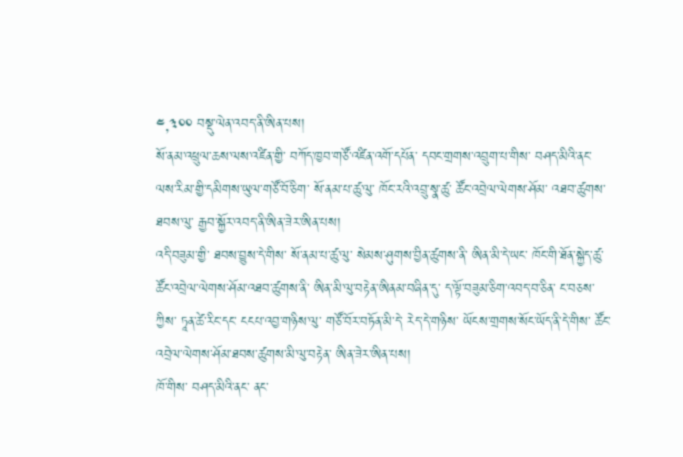༤,༣༠༠ བསྡུ་ལེན་འབད་ནི་ཨིན་པས།
སོ་ནམ་འཕྲུལ་ཆས་ལས་འཛིན་གྱི་ བཀོད་ཁྱབ་གཙོ་འཛིན་འགོ་དཔོན་ དབང་གྲགས་འབྲུག་པ་གིས་ བཤད་མིའི་ནང་ ལས་རིམ་གྱི་དམིགས་ཡུལ་གཙོ་བོ་ཅིག་ སོ་ནམ་པ་ཚུ་ལུ་ ཁོང་རའི་འབྲུ་སྣ་ཚུ་ ཚོང་འབྲེལ་ལེགས་ཤོམ་ འཐབ་ཚུགས་ཐབས་ལུ་ རྒྱབ་སྐྱོར་འབད་ནི་ཨིན་ཟེར་ཨིན་པས།
འདི་བཟུམ་གྱི་ ཐབས་བྱུས་དེ་གིས་ སོ་ནམ་པ་ཚུ་ལུ་ སེམས་ཤུགས་བྱིན་ཚུགས་ནི་ ཨིན་མི་དེ་ཡང་ ཁོང་གི་ཐོན་སྐྱེད་ཚུ་ ཚོང་འབྲེལ་ལེགས་ཤོམ་འཐབ་ཚུགས་ནི་ ཨིན་མི་ལུ་བརྟེན་ཨིནམ་བཞིན་དུ་ ད་ལྟོ་བཟུམ་ཅིག་འབད་བ་ཅིན་ ང་བཅས་ཀྱིས་ ཏཱན་ཚེ་རིང་དང་ ངངཔ་འབྱ་གཉིས་ལུ་ གཙོ་བོར་བཏོན་མི་དེ་ རེད་དེ་གཉིས་ ཡོངས་གྲགས་སོང་ཡོད་ནི་དེ་གིས་ ཚོང་འབྲེལ་ལེགས་ཤོམ་ཐབས་ཚུགས་མི་ལུ་བརྟེན་ ཨིན་ཟེར་ཨིན་པས།
ཁོ་གིས་ བཤད་མིའི་ནང་ ནང་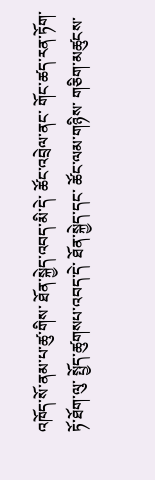འཁོད་སོ་ནམ་པ་ཚུ་གིས་ ཐོན་སྐྱེད་འབད་མི་དེ་ ཚོང་འབྲེལ་ནང་ གོང་ཚད་རན་ཏོག་ཏོ་ཐོག་ལུ་ སྤྱོད་ཚུགསཔ་འབད་དེ་ ཐོན་སྐྱེད་དང་ ཚོང་ལམ་གཉིས་ གཅིག་མཚུངས་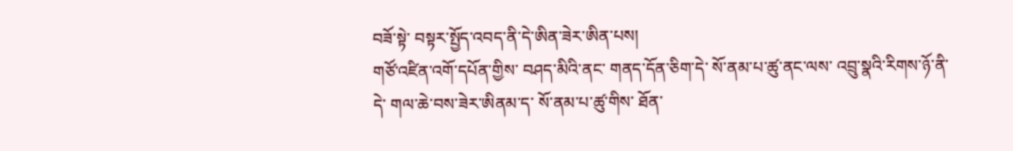བཟོ་སྟེ་ བསྟར་སྤྱོད་འབད་ནི་དེ་ཨིན་ཟེར་ཨིན་པས།
གཙོ་འཛིན་འགོ་དཔོན་གྱིས་ བཤད་མིའི་ནང་ གནད་དོན་ཅིག་དེ་ སོ་ནམ་པ་ཚུ་ནང་ལས་ འབྲུ་སྣའི་རིགས་ཉོ་ནི་དེ་ གལ་ཆེ་བས་ཟེར་ཨིནམ་ད་ སོ་ནམ་པ་ཚུ་གིས་ ཐོན་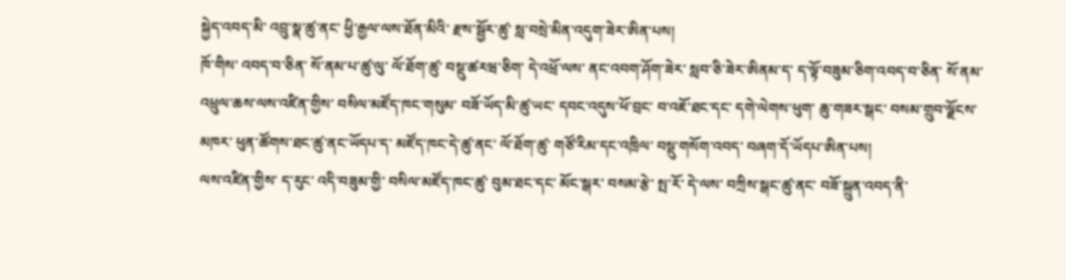སྐྱེད་འབད་མི་ འབྲུ་སྣ་ཚུ་ནང་ ཕྱི་རྒྱལ་ལས་ཐོན་མིའི་ རྫས་སྦྱོར་ཚུ་ སླ་བསྲེ་མིན་འདུག་ཟེར་ཨིན་པས།
ཁོ་གིས་ འབད་བ་ཅིན་ སོ་ནམ་པ་ཚུ་ལུ་ ལོ་ཐོག་ཚུ་ བསྡུ་ཚརཝ་ཅིག་ དེ་འཕྲོ་ལས་ ནང་འབག་ཤོག་ཟེར་ སླབ་ཅི་ཟེར་ཨིནམ་ད་ ད་ལྟོ་བཟུམ་ཅིག་འབད་བ་ཅིན་ སོ་ནམ་འཕྲུལ་ཆས་ལས་འཛིན་གྱིས་ བསིལ་མཛོད་ཁང་གསུམ་ བཟོ་ཡོད་མི་ཚུ་ཡང་ དབང་འདུས་ཕོ་བྲང་ བ་འཇོ་ཐང་དང་ དགེ་ལེགས་ཕུག་ ཆུ་གཟར་སྒང་ བསམ་གྲུབ་ལྗོངས་མཁར་ ཕུན་ཚོགས་ཐང་ཚུ་ནང་ཡོདཔ་ད་ མཛོད་ཁང་དེ་ཚུ་ནང་ ལོ་ཐོག་ཚུ་ གཙོ་རིམ་དང་འཁྲིལ་ བསྡུ་གསོག་འབད་ བཞག་དོ་ཡོདཔ་ཨིན་པས།
ལས་འཛིན་གྱིས་ ད་རུང་ འདི་བཟུམ་གྱི་ བསིལ་མཛོད་ཁང་ཚུ་ བུམ་ཐང་དང་ མོང་སྒར་ བསམ་རྩེ་ སྤ་རོ་ དེ་ལས་ བཀྲིས་སྒང་ཚུ་ནང་ བཟོ་སྐྲུན་འབད་ནི་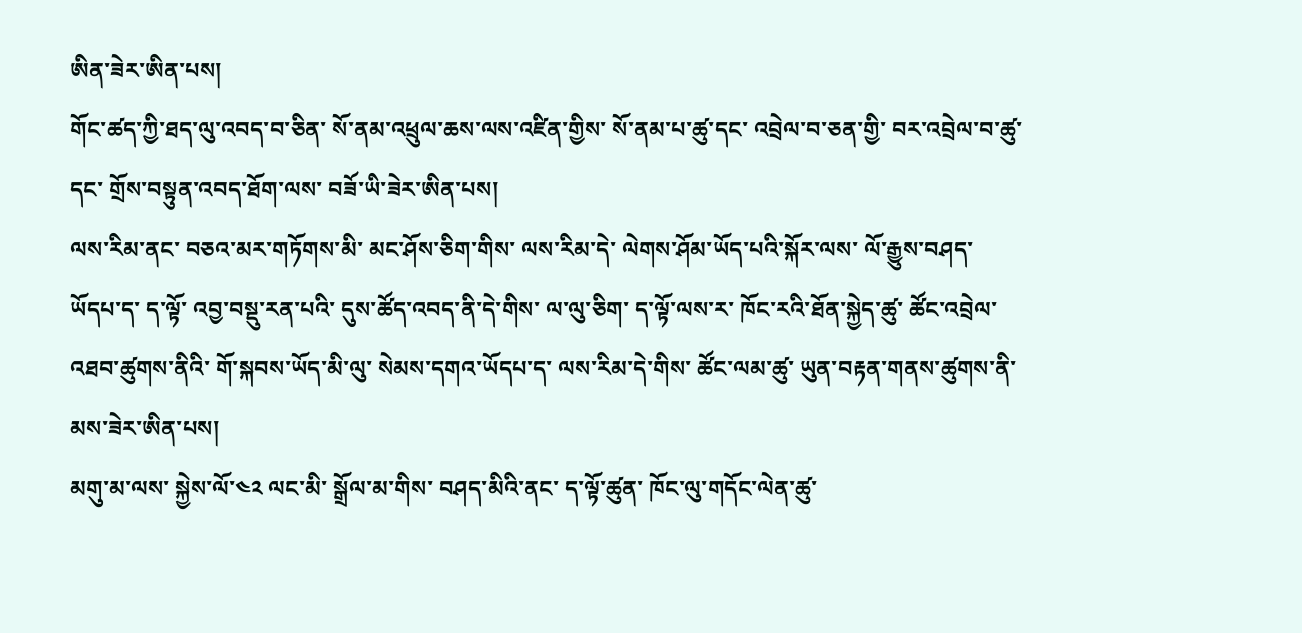ཨིན་ཟེར་ཨིན་པས།
གོང་ཚད་ཀྱི་ཐད་ལུ་འབད་བ་ཅིན་ སོ་ནམ་འཕྲུལ་ཆས་ལས་འཛིན་གྱིས་ སོ་ནམ་པ་ཚུ་དང་ འབྲེལ་བ་ཅན་གྱི་ བར་འབྲེལ་བ་ཚུ་དང་ གྲོས་བསྟུན་འབད་ཐོག་ལས་ བཟོ་ཡི་ཟེར་ཨིན་པས།
ལས་རིམ་ནང་ བཅའ་མར་གཏོགས་མི་ མང་ཤོས་ཅིག་གིས་ ལས་རིམ་དེ་ ལེགས་ཤོམ་ཡོད་པའི་སྐོར་ལས་ ལོ་རྒྱུས་བཤད་ཡོདཔ་ད་ ད་ལྟོ་ འབྱ་བསྡུ་རན་པའི་ དུས་ཚོད་འབད་ནི་དེ་གིས་ ལ་ལུ་ཅིག་ ད་ལྟོ་ལས་ར་ ཁོང་རའི་ཐོན་སྐྱེད་ཚུ་ ཚོང་འབྲེལ་འཐབ་ཚུགས་ནིའི་ གོ་སྐབས་ཡོད་མི་ལུ་ སེམས་དགའ་ཡོདཔ་ད་ ལས་རིམ་དེ་གིས་ ཚོང་ལམ་ཚུ་ ཡུན་བརྟན་གནས་ཚུགས་ནི་མས་ཟེར་ཨིན་པས།
མགུ་མ་ལས་ སྐྱེས་ལོ་༤༢ ལང་མི་ སྒྲོལ་མ་གིས་ བཤད་མིའི་ནང་ ད་ལྟོ་ཚུན་ ཁོང་ལུ་གདོང་ལེན་ཚུ་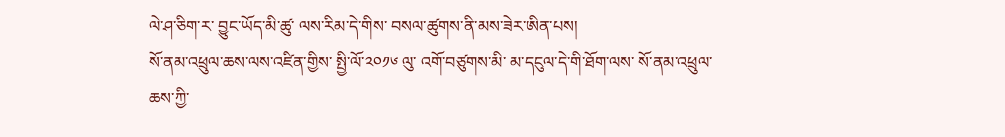ལེ་ཤ་ཅིག་ར་ བྱུང་ཡོད་མི་ཚུ་ ལས་རིམ་དེ་གིས་ བསལ་ཚུགས་ནི་མས་ཟེར་ཨིན་པས།
སོ་ནམ་འཕྲུལ་ཆས་ལས་འཛིན་གྱིས་ སྤྱི་ལོ་༢༠༡༦ ལུ་ འགོ་བཙུགས་མི་ མ་དངུལ་དེ་གི་ཐོག་ལས་ སོ་ནམ་འཕྲུལ་ཆས་ཀྱི་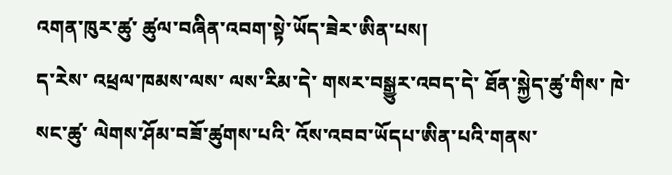འགན་ཁུར་ཚུ་ ཚུལ་བཞིན་འབག་སྟེ་ཡོད་ཟེར་ཨིན་པས།
ད་རེས་ འཕྲལ་ཁམས་ལས་ ལས་རིམ་དེ་ གསར་བསྒྱུར་འབད་དེ་ ཐོན་སྐྱེད་ཚུ་གིས་ ཁེ་སང་ཚུ་ ལེགས་ཤོམ་བཟོ་ཚུགས་པའི་ འོས་འབབ་ཡོདཔ་ཨིན་པའི་གནས་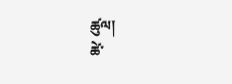ཚུལ།
ཚེ་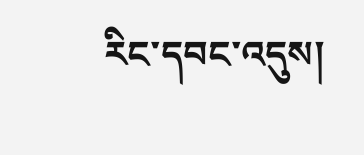རིང་དབང་འདུས།